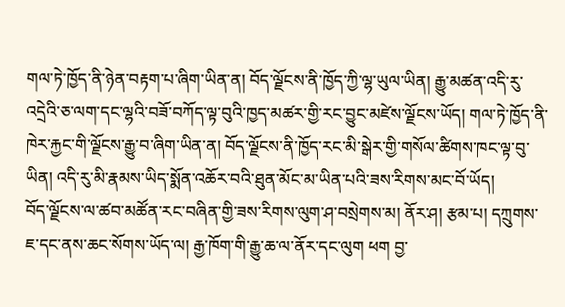གལ་ཏེ་ཁྱོད་ནི་ཉེན་བརྟག་པ་ཞིག་ཡིན་ན། བོད་ལྗོངས་ནི་ཁྱོད་ཀྱི་ལྷ་ཡུལ་ཡིན། རྒྱུ་མཚན་འདི་རུ་འདྲེའི་ཅ་ལག་དང་ལྷའི་བཟོ་བཀོད་ལྟ་བུའི་ཁྱད་མཚར་གྱི་རང་བྱུང་མཛེས་ལྗོངས་ཡོད། གལ་ཏེ་ཁྱོད་ནི་ཁེར་རྐྱང་གི་ལྗོངས་རྒྱུ་བ་ཞིག་ཡིན་ན། བོད་ལྗོངས་ནི་ཁྱོད་རང་མི་སྒེར་གྱི་གསོལ་ཚིགས་ཁང་ལྟ་བུ་ཡིན། འདི་རུ་མི་རྣམས་ཡིད་སྨོན་འཆོར་བའི་ཐུན་མོང་མ་ཡིན་པའི་ཟས་རིགས་མང་བོ་ཡོད།
བོད་ལྗོངས་ལ་ཚབ་མཚོན་རང་བཞིན་གྱི་ཟས་རིགས་ལུག་ཤ་བསྲེགས་མ། ནོར་ཤ། རྩམ་པ། དཀྲུགས་ཇ་དང་ནས་ཆང་སོགས་ཡོད་ལ། རྒྱ་ཁོག་གི་རྒྱུ་ཆ་ལ་ནོར་དང་ལུག ཕག བྱ་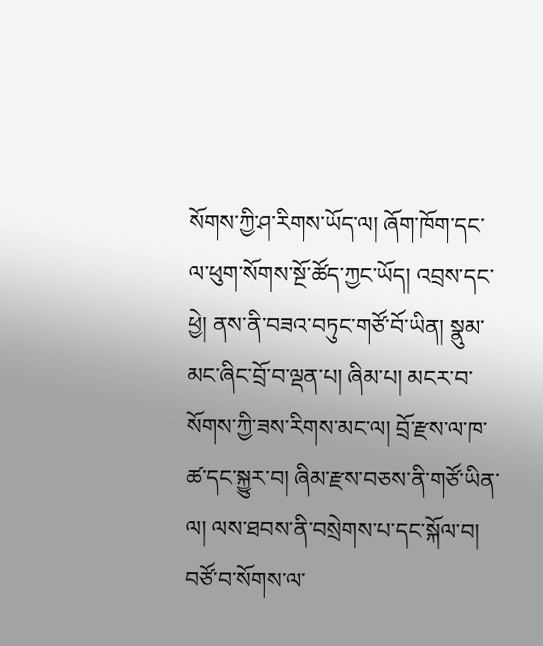སོགས་ཀྱི་ཤ་རིགས་ཡོད་ལ། ཞོག་ཁོག་དང་ལ་ཕུག་སོགས་སྔོ་ཚོད་ཀྱང་ཡོད། འབྲས་དང་ཕྱེ། ནས་ནི་བཟའ་བཏུང་གཙོ་བོ་ཡིན། སྣུམ་མང་ཞིང་བྲོ་བ་ལྡན་པ། ཞིམ་པ། མངར་བ་སོགས་ཀྱི་ཟས་རིགས་མང་ལ། བྲོ་རྫས་ལ་ཁ་ཚ་དང་སྐྱུར་བ། ཞིམ་རྫས་བཅས་ནི་གཙོ་ཡིན་ལ། ལས་ཐབས་ནི་བསྲེགས་པ་དང་སྐོལ་བ། བཙོ་བ་སོགས་ལ་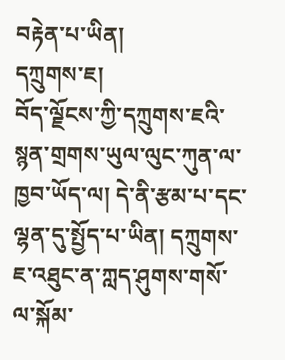བརྟེན་པ་ཡིན།
དཀྲུགས་ཇ།
བོད་ལྗོངས་ཀྱི་དཀྲུགས་ཇའི་སྙན་གྲགས་ཡུལ་ལུང་ཀུན་ལ་ཁྱབ་ཡོད་ལ། དེ་ནི་རྩམ་པ་དང་ལྷན་དུ་སྤྱོད་པ་ཡིན། དཀྲུགས་ཇ་འཐུང་ན་ཀླད་ཤུགས་གསོ་ལ་སྐོམ་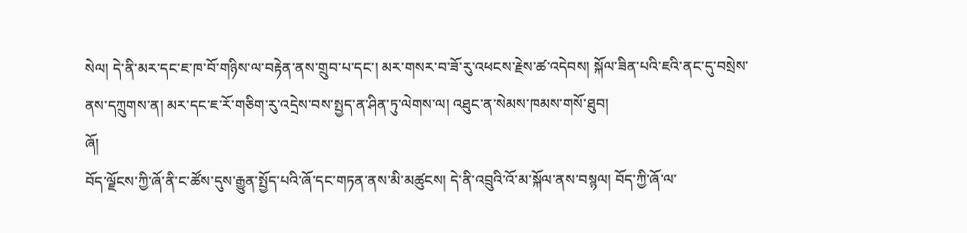སེལ། དེ་ནི་མར་དང་ཇ་ཁ་བོ་གཉིས་ལ་བརྟེན་ནས་གྲུབ་པ་དང་། མར་གསར་བ་ཟོ་རུ་འཕངས་རྗེས་ཚ་འདེབས། སྐོལ་ཟིན་པའི་ཇའི་ནང་དུ་བསྲེས་ནས་དཀྲུགས་ན། མར་དང་ཇ་རོ་གཅིག་རུ་འདྲེས་བས་སྤྱད་ན་ཤིན་ཏུ་ལེགས་ལ། འཐུང་ན་སེམས་ཁམས་གསོ་ཐུབ།
ཞོ།
བོད་ལྗོངས་ཀྱི་ཞོ་ནི་ང་ཚོས་དུས་རྒྱུན་སྤྱོད་པའི་ཞོ་དང་གཏན་ནས་མི་མཚུངས། དེ་ནི་འབྲུའི་འོ་མ་སྐོལ་ནས་བསྙལ། བོད་ཀྱི་ཞོ་ལ་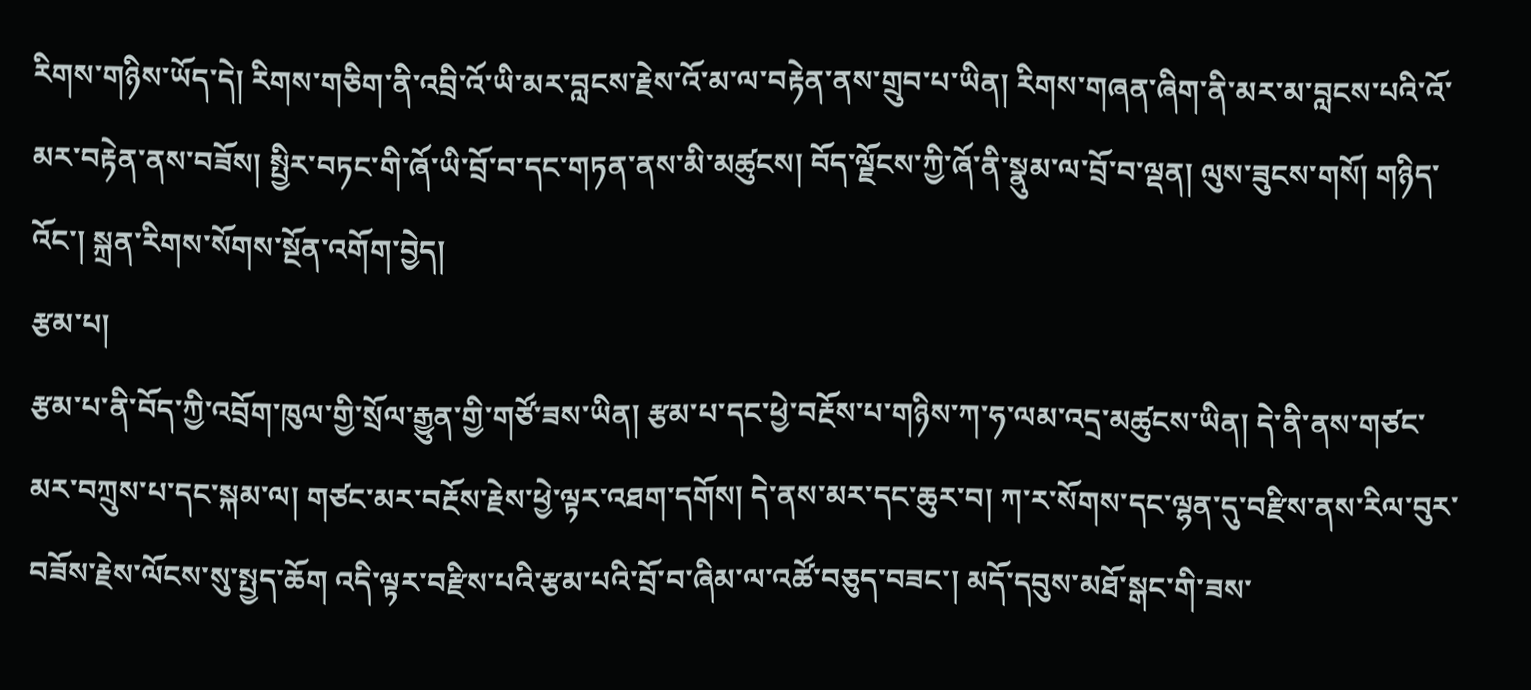རིགས་གཉིས་ཡོད་དེ། རིགས་གཅིག་ནི་འབྲི་འོ་ཡི་མར་བླངས་རྗེས་འོ་མ་ལ་བརྟེན་ནས་གྲུབ་པ་ཡིན། རིགས་གཞན་ཞིག་ནི་མར་མ་བླངས་པའི་འོ་མར་བརྟེན་ནས་བཟོས། སྤྱིར་བཏང་གི་ཞོ་ཡི་བྲོ་བ་དང་གཏན་ནས་མི་མཚུངས། བོད་ལྗོངས་ཀྱི་ཞོ་ནི་སྣུམ་ལ་བྲོ་བ་ལྡན། ལུས་ཟུངས་གསོ། གཉིད་འོང་། སྐྲན་རིགས་སོགས་སྔོན་འགོག་བྱེད།
རྩམ་པ།
རྩམ་པ་ནི་བོད་ཀྱི་འབྲོག་ཁུལ་གྱི་སྲོལ་རྒྱུན་གྱི་གཙོ་ཟས་ཡིན། རྩམ་པ་དང་ཕྱེ་བརྔོས་པ་གཉིས་ཀ་ཧ་ལམ་འདྲ་མཚུངས་ཡིན། དེ་ནི་ནས་གཙང་མར་བཀྲུས་པ་དང་སྐམ་ལ། གཙང་མར་བརྔོས་རྗེས་ཕྱེ་ལྟར་འཐག་དགོས། དེ་ནས་མར་དང་ཆུར་བ། ཀ་ར་སོགས་དང་ལྷན་དུ་བརྫིས་ནས་རིལ་བུར་བཟོས་རྗེས་ལོངས་སུ་སྤྱད་ཆོག འདི་ལྟར་བརྫིས་པའི་རྩམ་པའི་བྲོ་བ་ཞིམ་ལ་འཚོ་བཅུད་བཟང་། མདོ་དབུས་མཐོ་སྒང་གི་ཟས་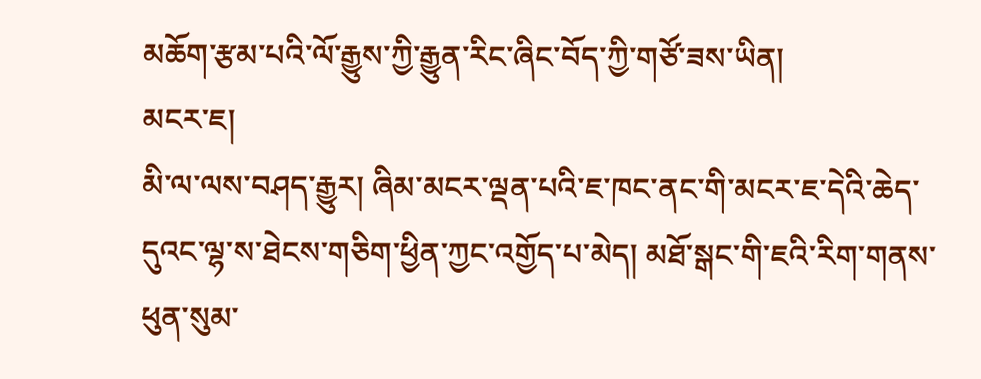མཆོག་རྩམ་པའི་ལོ་རྒྱུས་ཀྱི་རྒྱུན་རིང་ཞིང་བོད་ཀྱི་གཙོ་ཟས་ཡིན།
མངར་ཇ།
མི་ལ་ལས་བཤད་རྒྱུར། ཞིམ་མངར་ལྡན་པའི་ཇ་ཁང་ནང་གི་མངར་ཇ་དེའི་ཆེད་དུའང་ལྷ་ས་ཐེངས་གཅིག་ཕྱིན་ཀྱང་འགྱོད་པ་མེད། མཐོ་སྒང་གི་ཇའི་རིག་གནས་ཕུན་སུམ་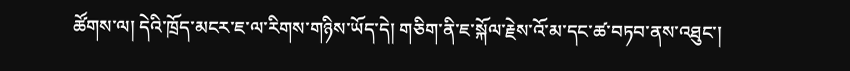ཚོགས་ལ། དེའི་ཁྲོད་མངར་ཇ་ལ་རིགས་གཉིས་ཡོད་དེ། གཅིག་ནི་ཇ་སྐོལ་རྗེས་འོ་མ་དང་ཚ་བཏབ་ནས་འཐུང་།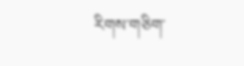རིགས་གཅིག་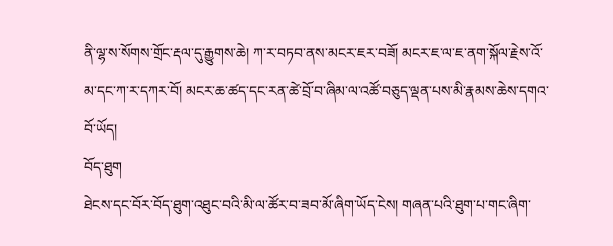ནི་ལྷ་ས་སོགས་གྲོང་རྡལ་དུ་རྒྱུགས་ཆེ། ཀ་ར་བཏབ་ནས་མངར་ཇར་བཟོ། མངར་ཇ་ལ་ཇ་ནག་སྐོལ་རྗེས་འོ་མ་དང་ཀ་ར་དཀར་བོ། མངར་ཆ་ཚད་དང་རན་ཚེ་བྲོ་བ་ཞིམ་ལ་འཚོ་བཅུད་ལྡན་པས་མི་རྣམས་ཆེས་དགའ་བོ་ཡོད།
བོད་ཐུག
ཐེངས་དང་བོར་བོད་ཐུག་འཐུང་བའི་མི་ལ་ཚོར་བ་ཟབ་མོ་ཞིག་ཡོད་ངེས། གཞན་པའི་ཐུག་པ་གང་ཞིག་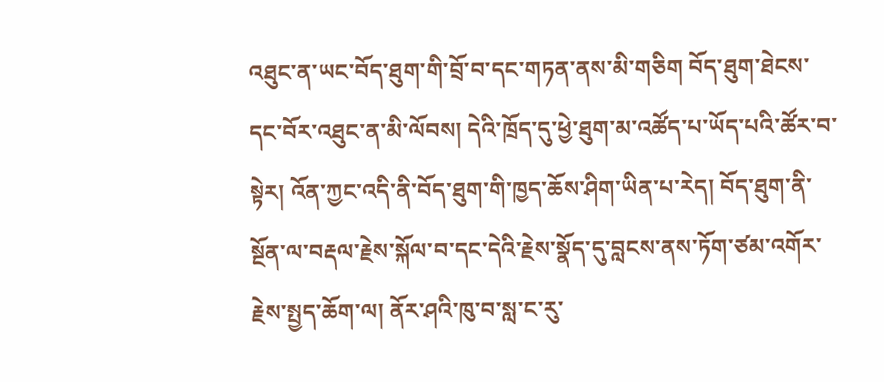འཐུང་ན་ཡང་བོད་ཐུག་གི་བྲོ་བ་དང་གཏན་ནས་མི་གཅིག བོད་ཐུག་ཐེངས་དང་བོར་འཐུང་ན་མི་ལོབས། དེའི་ཁྲོད་དུ་ཕྱེ་ཐུག་མ་འཚོད་པ་ཡོད་པའི་ཚོར་བ་སྟེར། འོན་ཀྱང་འདི་ནི་བོད་ཐུག་གི་ཁྱད་ཆོས་ཤིག་ཡིན་པ་རེད། བོད་ཐུག་ནི་སྔོན་ལ་བརྡལ་རྗེས་སྐོལ་བ་དང་དེའི་རྗེས་སྣོད་དུ་བླངས་ནས་ཏོག་ཙམ་འགོར་རྗེས་སྤྱད་ཆོག་ལ། ནོར་ཤའི་ཁུ་བ་སླ་ང་རུ་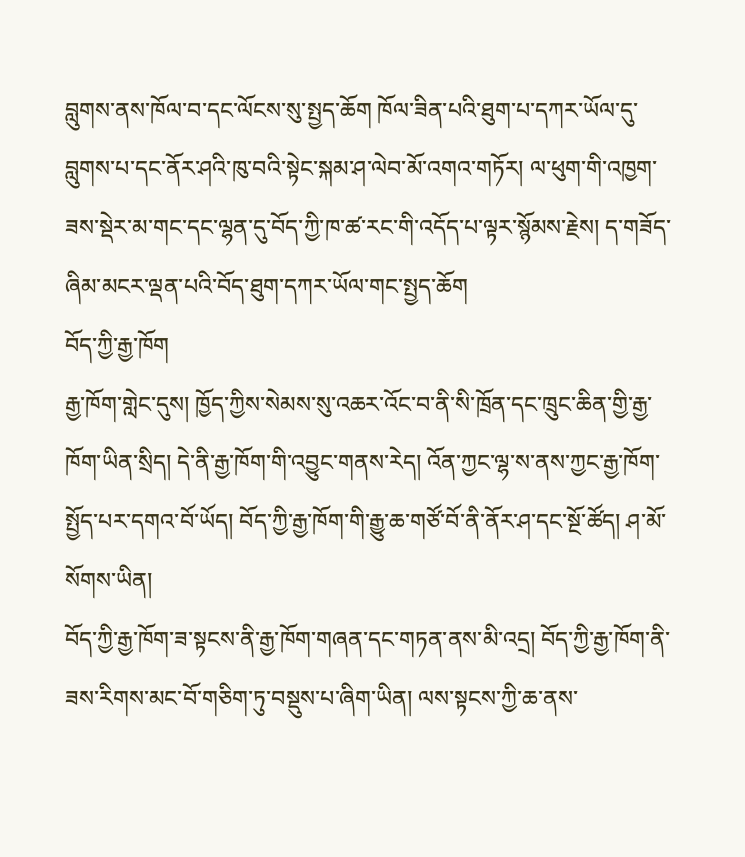བླུགས་ནས་ཁོལ་བ་དང་ལོངས་སུ་སྤྱད་ཆོག ཁོལ་ཟིན་པའི་ཐུག་པ་དཀར་ཡོལ་དུ་བླུགས་པ་དང་ནོར་ཤའི་ཁུ་བའི་སྟེང་སྐམ་ཤ་ལེབ་མོ་འགའ་གཏོར། ལ་ཕུག་གི་འཁྱག་ཟས་སྡེར་མ་གང་དང་ལྷན་དུ་བོད་ཀྱི་ཁ་ཚ་རང་གི་འདོད་པ་ལྟར་སྙོམས་རྗེས། ད་གཟོད་ཞིམ་མངར་ལྡན་པའི་བོད་ཐུག་དཀར་ཡོལ་གང་སྤྱད་ཆོག
བོད་ཀྱི་རྒྱ་ཁོག
རྒྱ་ཁོག་གླེང་དུས། ཁྱོད་ཀྱིས་སེམས་སུ་འཆར་འོང་བ་ནི་སི་ཁྲོན་དང་ཁྲུང་ཆིན་གྱི་རྒྱ་ཁོག་ཡིན་སྲིད། དེ་ནི་རྒྱ་ཁོག་གི་འབྱུང་གནས་རེད། འོན་ཀྱང་ལྷ་ས་ནས་ཀྱང་རྒྱ་ཁོག་སྤྱོད་པར་དགའ་བོ་ཡོད། བོད་ཀྱི་རྒྱ་ཁོག་གི་རྒྱུ་ཆ་གཙོ་བོ་ནི་ནོར་ཤ་དང་སྔོ་ཚོད། ཤ་མོ་སོགས་ཡིན།
བོད་ཀྱི་རྒྱ་ཁོག་ཟ་སྟངས་ནི་རྒྱ་ཁོག་གཞན་དང་གཏན་ནས་མི་འདྲ། བོད་ཀྱི་རྒྱ་ཁོག་ནི་ཟས་རིགས་མང་བོ་གཅིག་ཏུ་བསྡུས་པ་ཞིག་ཡིན། ལས་སྟངས་ཀྱི་ཆ་ནས་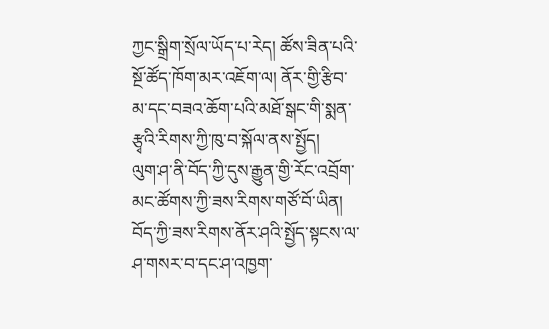ཀྱང་སྒྲིག་སྲོལ་ཡོད་པ་རེད། ཚོས་ཟིན་པའི་སྔོ་ཚོད་ཁོག་མར་འཇོག་ལ། ནོར་གྱི་རྩིབ་མ་དང་བཟའ་ཆོག་པའི་མཐོ་སྒང་གི་སྨན་རྩྭའི་རིགས་ཀྱི་ཁུ་བ་སྐོལ་ནས་སྤྱོད།
ལུག་ཤ་ནི་བོད་ཀྱི་དུས་རྒྱུན་གྱི་རོང་འབྲོག་མང་ཚོགས་ཀྱི་ཟས་རིགས་གཙོ་བོ་ཡིན། བོད་ཀྱི་ཟས་རིགས་ནོར་ཤའི་སྤྱོད་སྟངས་ལ་ཤ་གསར་བ་དང་ཤ་འཁྱག་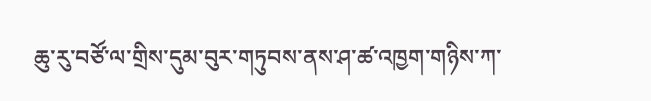ཆུ་རུ་བཙོ་ལ་གྲིས་དུམ་བུར་གཏུབས་ནས་ཤ་ཚ་འཁྱག་གཉིས་ཀ་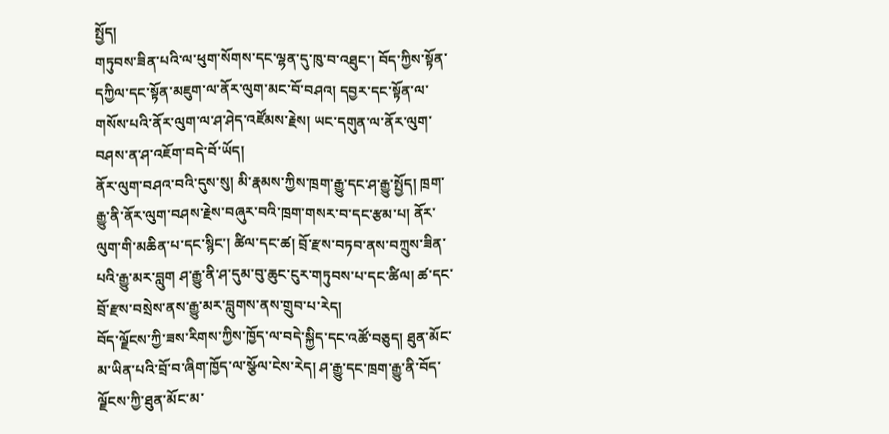སྤྱོད།
གཏུབས་ཟིན་པའི་ལ་ཕུག་སོགས་དང་ལྷན་དུ་ཁུ་བ་འཐུང་། བོད་ཀྱིས་སྟོན་དཀྱིལ་དང་སྟོན་མཇུག་ལ་ནོར་ལུག་མང་བོ་བཤའ། དབྱར་དང་སྟོན་ལ་གསོས་པའི་ནོར་ལུག་ལ་ཤ་ཤེད་འཛོམས་རྗེས། ཡང་དགུན་ལ་ནོར་ལུག་བཤས་ན་ཤ་འཇོག་བདེ་བོ་ཡོད།
ནོར་ལུག་བཤའ་བའི་དུས་སུ། མི་རྣམས་ཀྱིས་ཁྲག་རྒྱུ་དང་ཤ་རྒྱུ་སྤྱོད། ཁྲག་རྒྱུ་ནི་ནོར་ལུག་བཤས་རྗེས་བཞུར་བའི་ཁྲག་གསར་བ་དང་རྩམ་པ། ནོར་ལུག་གི་མཆིན་པ་དང་སྙིང་། ཚིལ་དང་ཚ། བྲོ་རྫས་བཏབ་ནས་བཀྲུས་ཟིན་པའི་རྒྱུ་མར་བླུག ཤ་རྒྱུ་ནི་ཤ་དུམ་བུ་ཆུང་ངུར་གཏུབས་པ་དང་ཚིལ། ཚ་དང་བྲོ་རྫས་བསྲེས་ནས་རྒྱུ་མར་བླུགས་ནས་གྲུབ་པ་རེད།
བོད་ལྗོངས་ཀྱི་ཟས་རིགས་ཀྱིས་ཁྱོད་ལ་བདེ་སྐྱིད་དང་འཚོ་བཅུད། ཐུན་མོང་མ་ཡིན་པའི་བྲོ་བ་ཞིག་ཁྱོད་ལ་སྩོལ་ངེས་རེད། ཤ་རྒྱུ་དང་ཁྲག་རྒྱུ་ནི་བོད་ལྗོངས་ཀྱི་ཐུན་མོང་མ་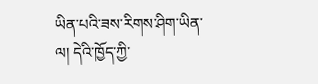ཡིན་པའི་ཟས་རིགས་ཤིག་ཡིན་ལ། དེའི་ཁྱོད་ཀྱི་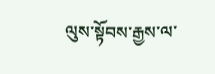ལུས་སྟོབས་རྒྱས་ལ་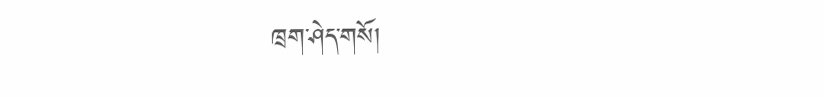ཁྲག་ཤེད་གསོ།